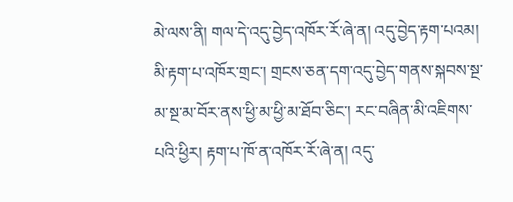མེ་ལས་ནི། གལ་དེ་འདུ་བྱེད་འཁོར་རོ་ཞེ་ན། འདུ་བྱེད་རྟག་པའམ། མི་རྟག་པ་འཁོར་གྲང་། གྲངས་ཅན་དག་འདུ་བྱེད་གནས་སྐབས་སྔ་མ་སྔ་མ་བོར་ནས་ཕྱི་མ་ཕྱི་མ་ཐོབ་ཅིང་། རང་བཞིན་མི་འཇིགས་པའི་ཕྱིར། རྟག་པ་ཁོ་ན་འཁོར་རོ་ཞེ་ན། འདུ་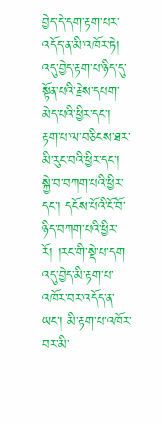བྱེད་དེ་དག་རྟག་པར་འདོད་ན་མི་འཁོར་ཏེ། འདུ་བྱེད་རྟག་པ་ཉིད་དུ་སྟོན་པའི་རྗེས་དཔག་མེད་པའི་ཕྱིར་དང་། རྟག་པ་ལ་བཅིངས་ཐར་མི་རུང་བའི་ཕྱིར་དང་། སྐྱེ་བ་བཀག་པའི་ཕྱིར་དང་། དངོས་པོའི་ངོ་བོ་ཉིད་བཀག་པའི་ཕྱིར་རོ། །རང་གི་སྡེ་པ་དག འདུ་བྱེད་མི་རྟག་པ་འཁོར་བར་འདོད་ན་ཡང་། མི་རྟག་པ་འཁོར་བར་མི་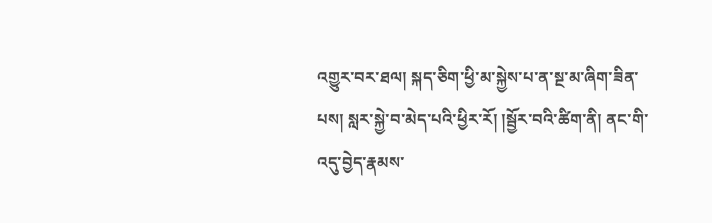འགྱུར་བར་ཐལ། སྐད་ཅིག་ཕྱི་མ་སྐྱེས་པ་ན་སྔ་མ་ཞིག་ཟིན་པས། སླར་སྐྱེ་བ་མེད་པའི་ཕྱིར་རོ། །སྦྱོར་བའི་ཚིག་ནི། ནང་གི་འདུ་བྱེད་རྣམས་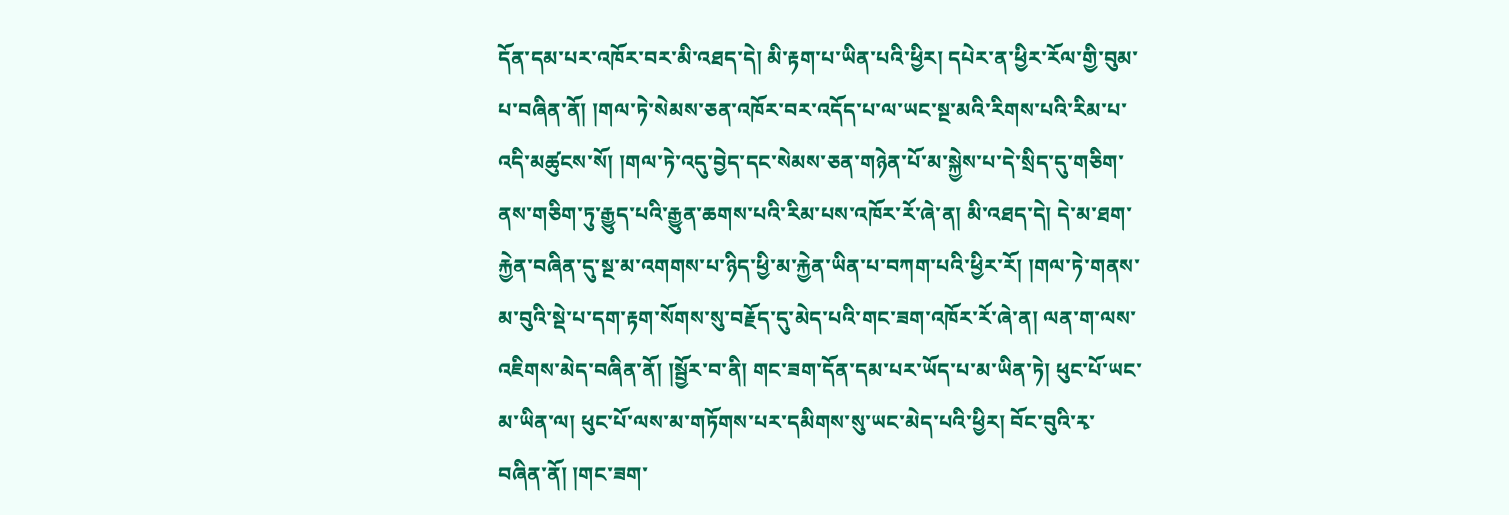དོན་དམ་པར་འཁོར་བར་མི་འཐད་དེ། མི་རྟག་པ་ཡིན་པའི་ཕྱིར། དཔེར་ན་ཕྱིར་རོལ་གྱི་བུམ་པ་བཞིན་ནོ། །གལ་ཏེ་སེམས་ཅན་འཁོར་བར་འདོད་པ་ལ་ཡང་སྔ་མའི་རིགས་པའི་རིམ་པ་འདི་མཚུངས་སོ། །གལ་ཏེ་འདུ་བྱེད་དང་སེམས་ཅན་གཉེན་པོ་མ་སྐྱེས་པ་དེ་སྲིད་དུ་གཅིག་ནས་གཅིག་ཏུ་རྒྱུད་པའི་རྒྱུན་ཆགས་པའི་རིམ་པས་འཁོར་རོ་ཞེ་ན། མི་འཐད་དེ། དེ་མ་ཐག་རྐྱེན་བཞིན་དུ་སྔ་མ་འགགས་པ་ཉིད་ཕྱི་མ་རྐྱེན་ཡིན་པ་བཀག་པའི་ཕྱིར་རོ། །གལ་ཏེ་གནས་མ་བུའི་སྡེ་པ་དག་རྟག་སོགས་སུ་བརྗོད་དུ་མེད་པའི་གང་ཟག་འཁོར་རོ་ཞེ་ན། ལན་ག་ལས་འཇིགས་མེད་བཞིན་ནོ། །སྦྱོར་བ་ནི། གང་ཟག་དོན་དམ་པར་ཡོད་པ་མ་ཡིན་ཏེ། ཕུང་པོ་ཡང་མ་ཡིན་ལ། ཕུང་པོ་ལས་མ་གཏོགས་པར་དམིགས་སུ་ཡང་མེད་པའི་ཕྱིར། བོང་བུའི་རྭ་བཞིན་ནོ། །གང་ཟག་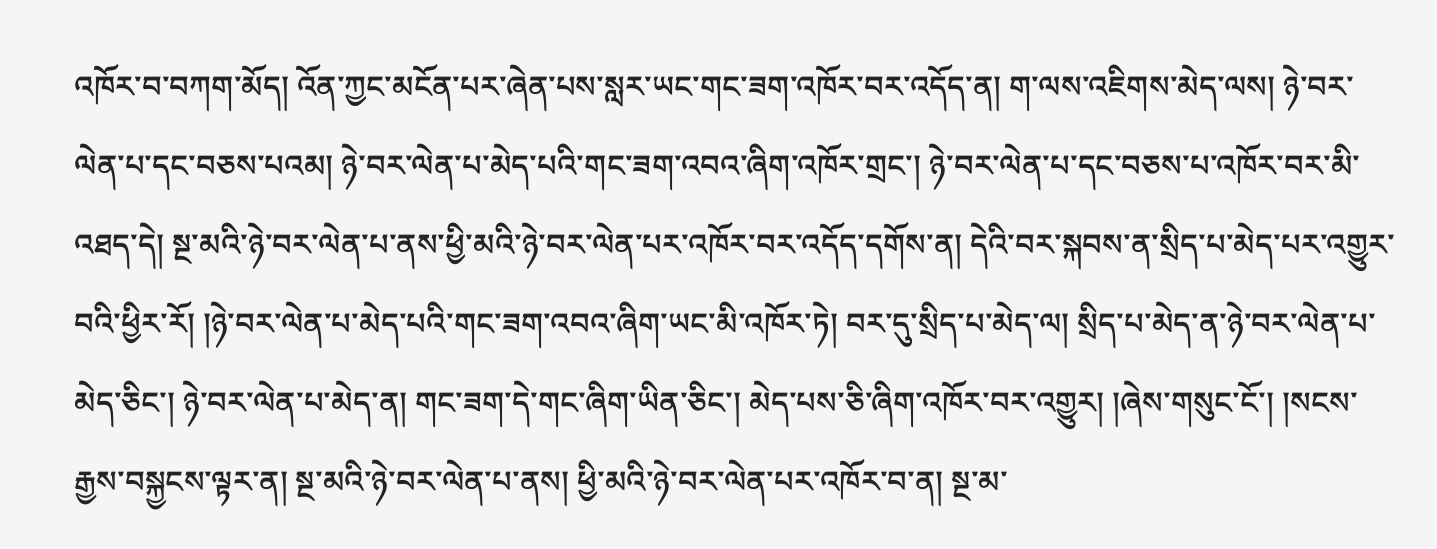འཁོར་བ་བཀག་མོད། འོན་ཀྱང་མངོན་པར་ཞེན་པས་སླར་ཡང་གང་ཟག་འཁོར་བར་འདོད་ན། ག་ལས་འཇིགས་མེད་ལས། ཉེ་བར་ལེན་པ་དང་བཅས་པའམ། ཉེ་བར་ལེན་པ་མེད་པའི་གང་ཟག་འབའ་ཞིག་འཁོར་གྲང་། ཉེ་བར་ལེན་པ་དང་བཅས་པ་འཁོར་བར་མི་འཐད་དེ། སྔ་མའི་ཉེ་བར་ལེན་པ་ནས་ཕྱི་མའི་ཉེ་བར་ལེན་པར་འཁོར་བར་འདོད་དགོས་ན། དེའི་བར་སྐབས་ན་སྲིད་པ་མེད་པར་འགྱུར་བའི་ཕྱིར་རོ། །ཉེ་བར་ལེན་པ་མེད་པའི་གང་ཟག་འབའ་ཞིག་ཡང་མི་འཁོར་ཏེ། བར་དུ་སྲིད་པ་མེད་ལ། སྲིད་པ་མེད་ན་ཉེ་བར་ལེན་པ་མེད་ཅིང་། ཉེ་བར་ལེན་པ་མེད་ན། གང་ཟག་དེ་གང་ཞིག་ཡིན་ཅིང་། མེད་པས་ཅི་ཞིག་འཁོར་བར་འགྱུར། །ཞེས་གསུང་ངོ་། །སངས་རྒྱས་བསྐྱངས་ལྟར་ན། སྔ་མའི་ཉེ་བར་ལེན་པ་ནས། ཕྱི་མའི་ཉེ་བར་ལེན་པར་འཁོར་བ་ན། སྔ་མ་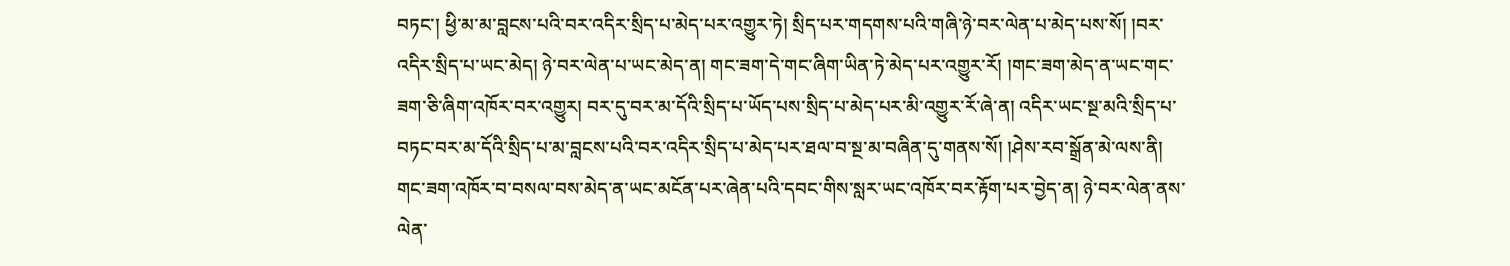བཏང་། ཕྱི་མ་མ་བླངས་པའི་བར་འདིར་སྲིད་པ་མེད་པར་འགྱུར་ཏེ། སྲིད་པར་གདགས་པའི་གཞི་ཉེ་བར་ལེན་པ་མེད་པས་སོ། །བར་འདིར་སྲིད་པ་ཡང་མེད། ཉེ་བར་ལེན་པ་ཡང་མེད་ན། གང་ཟག་དེ་གང་ཞིག་ཡིན་ཏེ་མེད་པར་འགྱུར་རོ། །གང་ཟག་མེད་ན་ཡང་གང་ཟག་ཅི་ཞིག་འཁོར་བར་འགྱུར། བར་དུ་བར་མ་དོའི་སྲིད་པ་ཡོད་པས་སྲིད་པ་མེད་པར་མི་འགྱུར་རོ་ཞེ་ན། འདིར་ཡང་སྔ་མའི་སྲིད་པ་བཏང་བར་མ་དོའི་སྲིད་པ་མ་བླངས་པའི་བར་འདིར་སྲིད་པ་མེད་པར་ཐལ་བ་སྔ་མ་བཞིན་དུ་གནས་སོ། །ཤེས་རབ་སྒྲོན་མེ་ལས་ནི། གང་ཟག་འཁོར་བ་བསལ་བས་མེད་ན་ཡང་མངོན་པར་ཞེན་པའི་དབང་གིས་སླར་ཡང་འཁོར་བར་རྟོག་པར་བྱེད་ན། ཉེ་བར་ལེན་ནས་ལེན་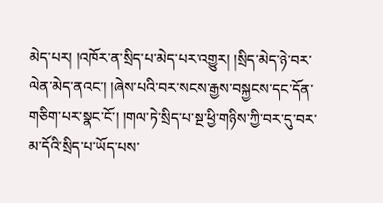མེད་པར། །འཁོར་ན་སྲིད་པ་མེད་པར་འགྱུར། །སྲིད་མེད་ཉེ་བར་ལེན་མེད་ནའང་། །ཞེས་པའི་བར་སངས་རྒྱས་བསྐྱངས་དང་དོན་གཅིག་པར་སྣང་ངོ་། །གལ་ཏེ་སྲིད་པ་སྔ་ཕྱི་གཉིས་ཀྱི་བར་དུ་བར་མ་དོའི་སྲིད་པ་ཡོད་པས་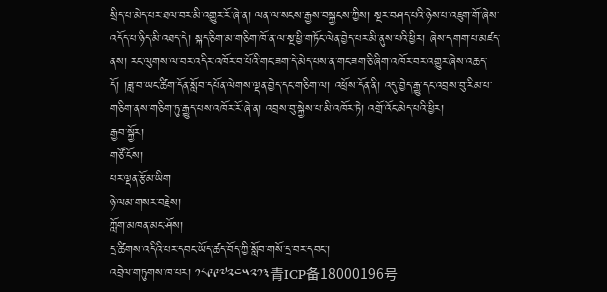སྲིད་པ་མེད་པར་ཐལ་བར་མི་འགྱུར་རོ་ཞེ་ན། ལན་ལ་སངས་རྒྱས་བསྐྱངས་ཀྱིས། སྔར་བཤད་པའི་ཉེས་པ་འཇུག་གོ་ཞེས་འདོད་པ་ཉིད་མི་འཐད་དེ། སྐད་ཅིག་མ་གཅིག་ཁོ་ན་ལ་སྔ་ཕྱི་གཏོང་ལེན་བྱེད་པར་མི་ནུས་པའི་ཕྱིར། ཞེས་དགག་པ་མཛད་ནས། རང་ལུགས་ལ་བར་འདིར་འཁོར་བ་པོའི་གང་ཟག་དེ་མེད་པས་ན་གང་ཟག་ཅི་ཞིག་འཁོར་བར་འགྱུར་ཞེས་འཆད་དོ། །ཟླ་བ་ཡང་ཚིག་དོན་སློབ་དཔོན་ལེགས་ལྡན་བྱེད་དང་གཅིག་ལ། འཕྲོས་དོན་ནི། འདུ་བྱེད་རྒྱུ་དང་འབྲས་བུ་རིམ་པ་གཅིག་ནས་གཅིག་ཏུ་རྒྱུད་པས་འཁོར་རོ་ཞེ་ན། འབྲས་བུ་སྐྱེས་པ་མི་འཁོར་ཏེ། འགྲོ་འོང་མེད་པའི་ཕྱིར།
རྒྱབ་སྐྱོར།
གཙོ་ངོས།
པར་ལྡན་རྩོམ་ཡིག
ཉེ་ལམ་གསར་བརྗེས།
ཀློག་མཁན་མང་ཤོས།
དྲ་ཚིགས་འདིའི་པར་དབང་ཡོད་ཚད་བོད་ཀྱི་སློབ་གསོ་དྲ་བར་དབང་།
འབྲེལ་གཏུགས་ཁ་པར། ༡༨༩༩༧༢༤༥༢༡༣青ICP备18000196号